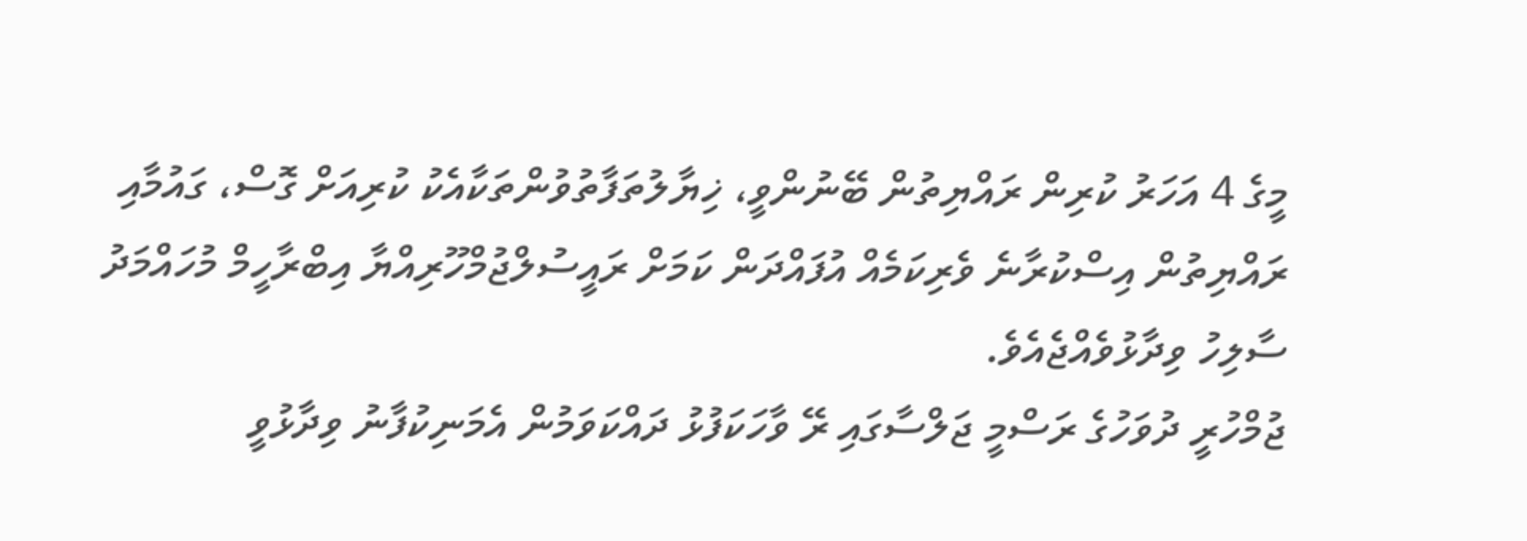މީގެ 4 އަހަރު ކުރިން ރައްޔިތުން ބޭނުންވީ، ޚިޔާލުތަފާތުވުންތަކާއެކު ކުރިއަށް ގޮސް، ގައުމާއި ރައްޔިތުން އިސްކުރާނެ ވެރިކަމެއް އުފައްދަން ކަމަށް ރައީސުލްޖުމްހޫރިއްޔާ އިބްރާހީމް މުހައްމަދު ސާލިހު ވިދާޅުވެއްޖެއެވެ.
ޖުމްހުރީ ދުވަހުގެ ރަސްމީ ޖަލްސާގައި ރޭ ވާހަކަފުޅު ދައްކަވަމުން އެމަނިކުފާނު ވިދާޅުވީ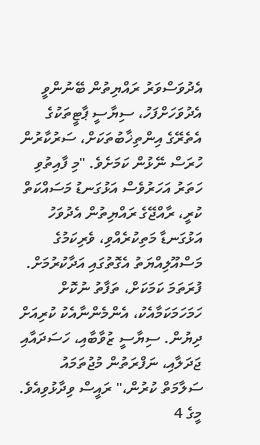އެދުވަސްވަރު ރައްޔިތުން ބޭނުންވީ އެދުވަހަށްފަހު، ސިޔާސީ ޕާޓީތަކުގެ އެތެރޭގެ އިންތިޚާބުތަކަށް، ސަރުކާރުން ހުރަސް ނޭޅުން ކަމަށެވެ. "މި ފާއިތުވި ހަތަރު އަހަރުވެސް އަޅުގަނޑު މަސައްކަތް ކުރީ، ރާއްޖޭގެ ރައްޔިތުން އެދުވަހު އަޅުގަނޑާ މަތިކުރެއްވި، ވެރިކަމުގެ މަސްއޫލިއްޔަތު އެގޮތުގައި އަދާކުރުމަށް. ފުރަތަމަ ކަމަކަށް، ތަފާތު ނުކޮށް ހަމަހަމަކަމާއެކު، އެންމެންނާއެކު ކުރިއަށް ދިޔުން. ސިޔާސީ ޒުވާބާއި، ހަސަދައާއި ޖަދަލާއި، ނަފްރަތުން މުޖުތަމައު ސަލާމަތް ކުރުން،" ރައީސް ވިދާޅުވިއެވެ.
މީގެ 4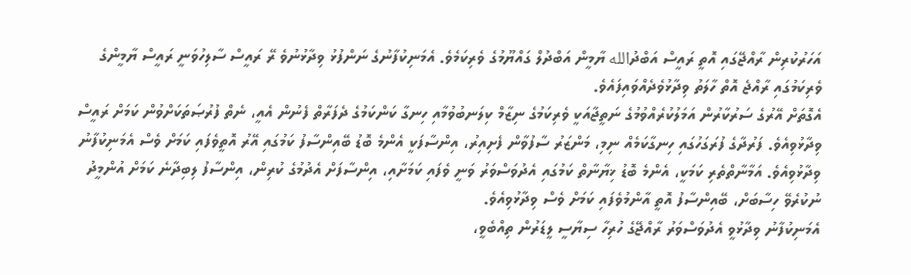އަހަރުކުރިން ރާއްޖޭގައި އޮތީ ރައީސް އަބްދުالله ޔާމީން އަބްދުލް ގައްޔޫމުގެ ވެރިކަމެވެ. އެމަނިކުފާނުގެ ނަންފުޅު ވިދާޅުނުވެ ރޭ ރައީސް ސާލިހުވަނީ ރައީސް ޔާމީންގެ ވެރިކަމުގައި ރާއްޖެ އޮތް ހާލަތު ވިދާޅުވެދެއްވައިފައެވެ.
އެގޮތަށް އޭރުގެ ސަރުކާރުން އަމަލުކުރެއްވުމުގެ ނަތީޖާއަކީ ވެރިކަމުގެ ނިޒާމް ކިލަނބުވުމާއި ހިނގާ ކަންކަމުގެ ދެފަރާތް ފެނުން އެއީ، ނެތް ފުރުޞަތަކަށްވުން ކަމަށް ރައީސް ވިދާޅުވިއެވެ. ފަރުދާގެ ފުރަގަހުގައި ހިނގާކަމެއް ނިމި، މަންޒަރު ސާފުވާން ފެށިއިރު، އިންސާފަކީ އެންމެ ބޮޑު ބޭއިންސާފު ކަމުގައި އޭރު އޮތީވެފައި ކަމަށް ވެސް އެމަނިކުފާނު ވިދާޅުވިއެވެ. އަމާނާތްތެރި ކަމަކީ، އެންމެ ބޮޑު ޚިޔާނާތް ކަމުގައި އެދުވަސްވަރު ވަނީ ވެފައި ކަމަށާއި، އިންސާފަށް އެދުމުގެ ކުރިން، އިންސާފު ލިބިދާނެ ކަމަށް އުންމީދު ނުކުރެވޭ ހިސާބަށް، ބޭއިންސާފު އޮތީ އާންމުވެފައި ކަމަށް ވެސް ވިދާޅުވިއެވެ.
އެމަނިކުފާނު ވިދާޅުވީ އެދުވަސްވަރު ރާއްޖޭގެ ހުރިހާ ސިޔާސީ ލީޑަރުން ތިއްބެވީ،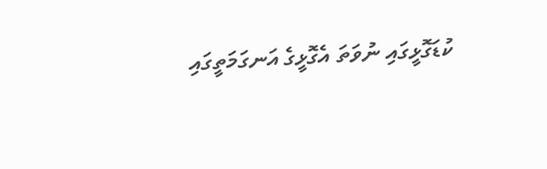ކުޑަގޮޅީގައި ނުވަތަ އެގޮޅީގެ އަނގަމަތީގައި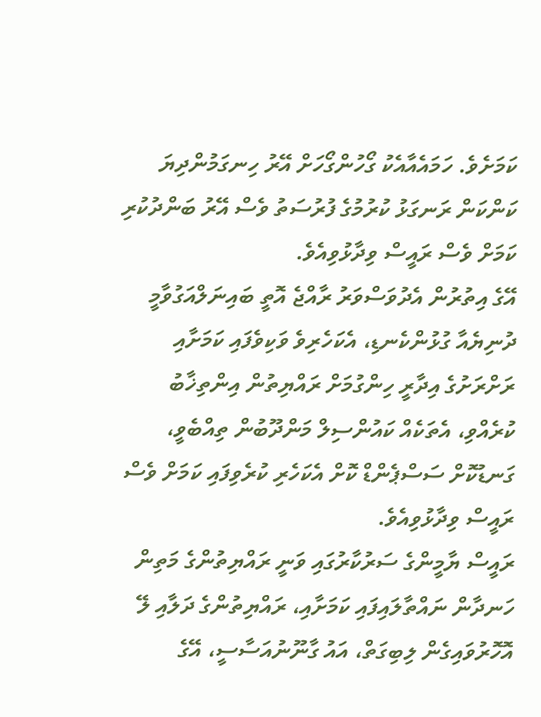ކަމަށެވެ. ހަމައެއާއެކު ގޯހުންގޯހަށް އޭރު ހިނގަމުންދިޔަ ކަންކަން ރަނގަޅު ކުރުމުގެ ފުރުސަތު ވެސް އޭރު ބަންދުކުރި ކަމަށް ވެސް ރައީސް ވިދާޅުވިއެވެ.
އޭގެ އިތުރުން އެދުވަސްވަރު ރާއްޖެ އޮތީ ބައިނަލްއަގުވާމީ ދުނިޔެއާ ގުޅުންކެނޑި، އެކަހެރިވެ ވަކިވެފައި ކަމަށާއި ރަށްރަށުގެ އިދާރީ ހިންގުމަށް ރައްޔިތުން އިންތިޚާބު ކުރެއްވި، އެތަކެއް ކައުންސިލް މަންދޫބުން ތިއްބެވީ، ގަނޑުކޮށް ސަސްޕެންޑް ކޮށް އެކަހެރި ކުރެވިފައި ކަމަށް ވެސް ރައީސް ވިދާޅުވިއެވެ.
ރައީސް ޔާމީންގެ ސަރުކާރުގައި ވަނީ ރައްޔިތުންގެ މަތިން ހަނދާން ނައްތާލައިފައި ކަމަށާއި، ރައްޔިތުންގެ ދަލާއި ލޭ އޮހޮރުވައިގެން ލިބިގަތް، އައު ގާނޫނުއަސާސީ، އޭގެ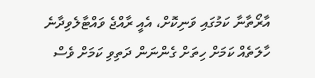އާރޯތާނާ ކަމުގައި ވަނިކޮށް، އެއީ ރާއްޖެ ވައްޓާލެވިދާނެ ހާލަތެއް ކަމަށް ހިތަށް ގެންނަން ދަތިވި ކަމަށް ވެސް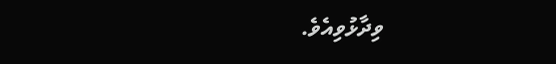ވިދާޅުވިއެވެ.